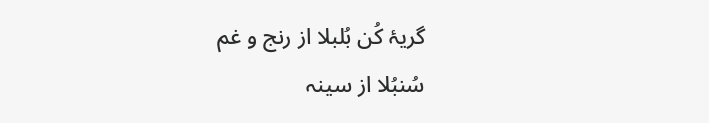گریۂ کُن بُلبلا از رنج و غم
سُنبُلا از سینہ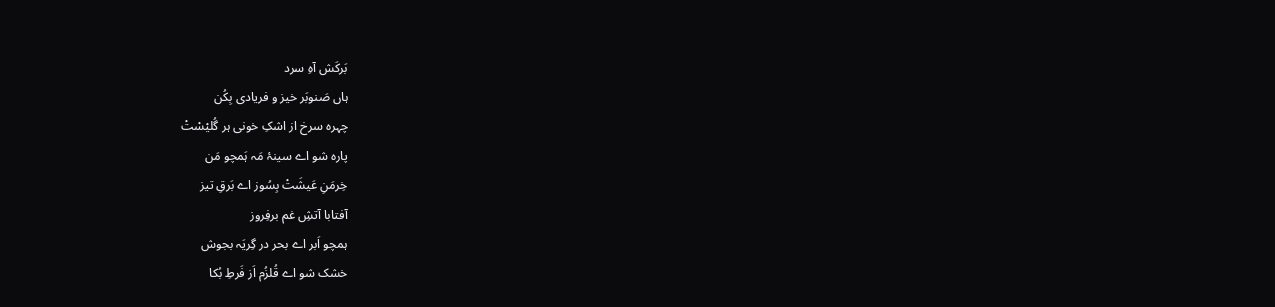بَرکَش آہِ سرد
ہاں صَنوبَر خیز و فریادی بِکُن
چہرہ سرخ از اشکِ خونی ہر گُلیْسْتْ
پارہ شو اے سینۂ مَہ ہَمچو مَن
خِرمَنِ عَیشَتْ بِسُوز اے بَرقِ تیز
آفتابا آتشِ غم برفِروز
ہمچو اَبر اے بحر در گِریَہ بجوش
خشک شو اے قُلزُم اَز فَرطِ بُکا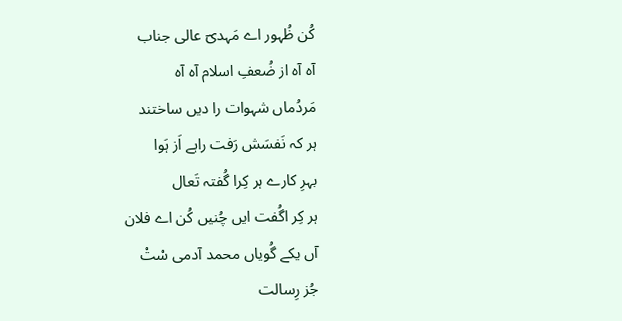کُن ظُہور اے مَہدیؔ عالی جناب
آہ آہ از ضُعفِ اسلام آہ آہ
مَردُماں شہوات را دیں ساختند
ہر کہ نَفسَش رَفت راہے اَز ہَوا
بہرِ کارے ہر کِرا گُفتہ تَعال
ہر کِر اگُفت ایں چُنیں کُن اے فلان
آں یکے گُویاں محمد آدمی سْتْ
جُز رِسالت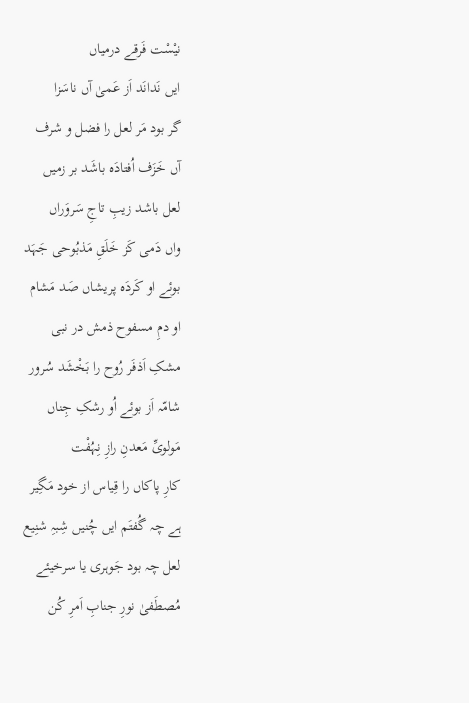نیْسْت فَرقے درمیاں
ایں نَدانَد اَز عَمیٰ آں ناسَزا
گر بود مَر لعل را فضل و شرف
آں خَزَف اُفتادَہ باشَد بر زمیں
لعل باشد زیبِ تاجِ سَروَراں
واں دَمی کَز خَلَقِ مَذبُوحی جَہَد
بوئے او کَردَہ پریشاں صَد مَشام
او دمِ مسفوح ذمش در نبی
مشکِ اَذفَر رُوح را بَخْشَد سُرور
شامّہ اَز بوئے اُو رشکِ جِناں
مَولویِّ مَعدنِ رازِ نِہُفْت
کارِ پاکاں را قِیاس از خود مَگِیر
ہے چہ گُفتَم ایں چُنیں شِبہِ شنِیع
لعل چہ بود جَوہری یا سرخیئے
مُصطَفیٰ نورِ جنابِ اَمرِ کُن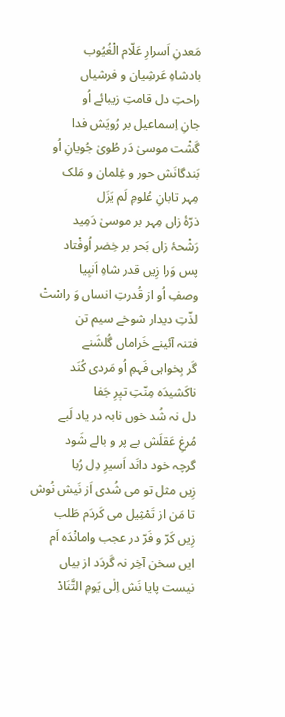مَعدنِ اَسرارِ عَلّام الْغُیُوب
بادشاہِ عَرشِیان و فرشیاں
راحتِ دل قامتِ زیبائے اُو
جانِ اِسماعیل بر رُویَش فدا
گَشْت موسیٰ دَر طُویٰ جُویانِ اُو
بَندگانَش حور و غِلمان و مَلک
مِہر تابانِ عُلومِ لَم یَزَل
ذرّۂ زاں مِہر بر موسیٰ دَمِید
رَشْحۂ زاں بَحر بر خِضر اُوفْتاد
پس وَرا زِیں قدر شاہِ اَنبِیا
وصفِ اُو از قُدرتِ انساں وَ راسْتْ
لذّتِ دیدار شوخے سیم تن
فتنہ آئینے خَراماں گُلشَنے
گَر بِخواہی فَہمِ اُو مَردی کُنَد
ناکَشیدَہ مِنّتِ تیٖرِ جَفا
دل نہ شُد خوں نابہ در یاد لَبے
مُرغِ عَقلَش بے پر و بالے شَود
گرچہ خود دانَد اَسیرِ دِل رُبا
زِیں مثل تو می شُدی اَز نَیش نُوش
تا مَن از تَمْثِیل می کَردَم طَلب
زِیں کَرّ و فَرّ در عجب وامانْدَہ اَم
ایں سخن آخِر نہ گَردَد از بیاں
نیست پایا نَش اِلٰی یَومِ التَّنَادْ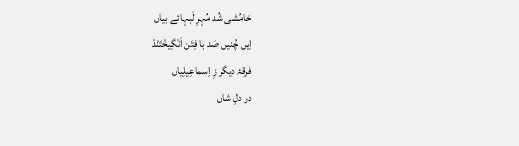خامُشی شُد مُہرِ لَبہائے بیاں
اِیں چُنیں صَد با فِتَن اَنْگِیخْتَنْدْ
فرقۂ دیگر زِ اِسماعِیلِیاں
در دلِ شاں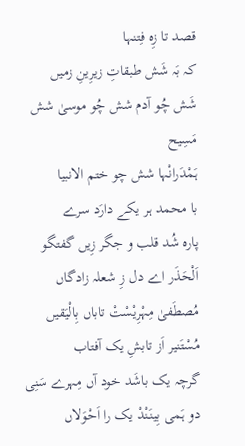قصد تا زِہ فِتنہا
کہ بَہ شَش طبقاتِ زیرِینِ زمیں
شَش چُو آدم شش چُو موسیٰ شش مَسِیح
ہَمْدَرانْہا شش چو ختم الانبیا
با محمد ہر یکے دارَد سرے
پارہ شُد قلب و جگر زِیں گفتگو
اَلْحَذَر اے دل زِ شعلہ زادگاں
مُصطَفیٰ مِہْرِیْسْتْ تاباں بِالْیَقیں
مُسْتَنیر اَز تابشِ یک آفتاب
گرچہ یک باشَد خود آں مِہرے سَنِی
دو ہَمی بِینَنْدْ یک را اَحْوَلاں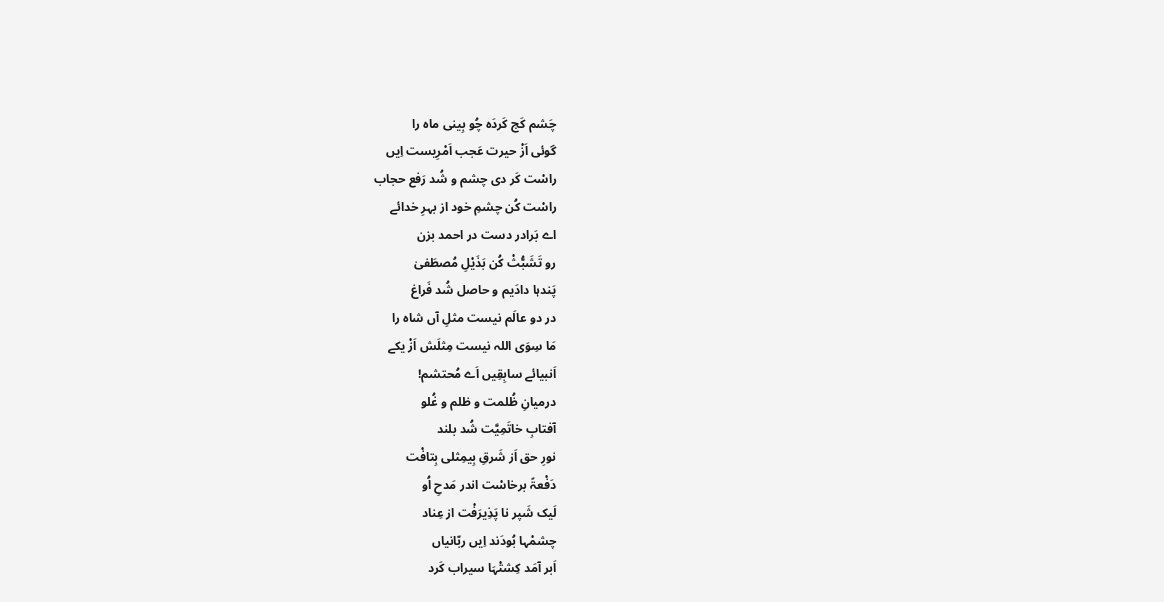چَشم کَج کَردَہ چُو بِینی ماہ را
گوئی اَزْ حیرت عَجب اَمْرِیست اِیں
راسْت کَر دی چشم و شُد رَفع حجاب
راسْت کُن چشمِ خود از بہرِ خدائے
اے بَرادر دست در احمد بزن
رو تَشَبُّثْ کُن بَذَیْلِ مُصطَفیٰ
پَندہا دادَیم و حاصل شُد فَراغ
در دو عالَم نیست مثلِ آں شاہ را
مَا سِوَی اللہ نیست مِثلَش اَزْ یکے
اَنبیائے سابِقِیں اَے مُحتشم!
درمیانِ ظُلمت و ظلم و غُلو
آفتابِ خاتَمِیَّت شُد بلند
نورِ حق اَز شَرقِ بِیمِثلی بِتافْت
دَفْعۃً برخاسْت اندر مَدحِ اُو
لَیک شَپر نا پَذِیرَفْت از عِناد
چشمْہا بُودَند اِیں ربّانیاں
اَبر آمَد کِشتْہَا سیراب کَرد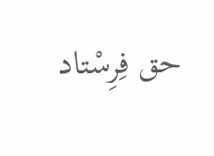حق فِرِسْتاد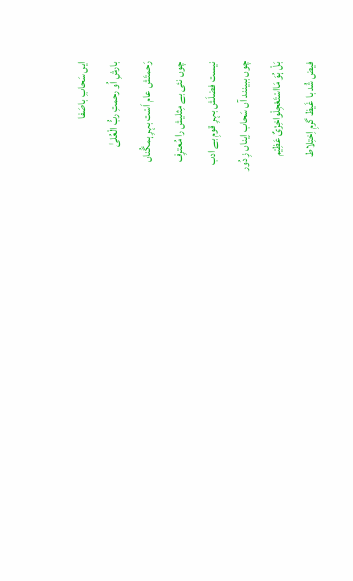ایں سَحابِ باصَفا
بارشِ اُو رحمتِ ربُّ الْعُلیٰ
رَحمتَش عام اَسْت بہرِ ہمگُناں
چوں نئی بے مِثلیش را مُعترِف
نیست فضلَش بہرِ قومِ بے ادب
چوں ببینند آں سَحاب اِیناں زِ دُور
بَلْ ہُوَ مَااسْتَعْجِلْواخِزْیٌ عَظِیْم
فیض شُد با غَیظ گرمِ اِختِلاط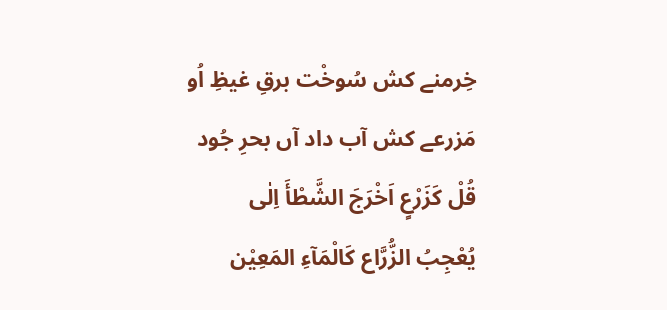خِرمنے کش سُوخْت برقِ غیظِ اُو
مَزرعے کش آب داد آں بحرِ جُود
قُلْ کَزَرْعٍ اَخْرَجَ الشَّطْأَ اِلٰی
یُعْجِبُ الزُّرَّاع کَالْمَآءِ المَعِیْن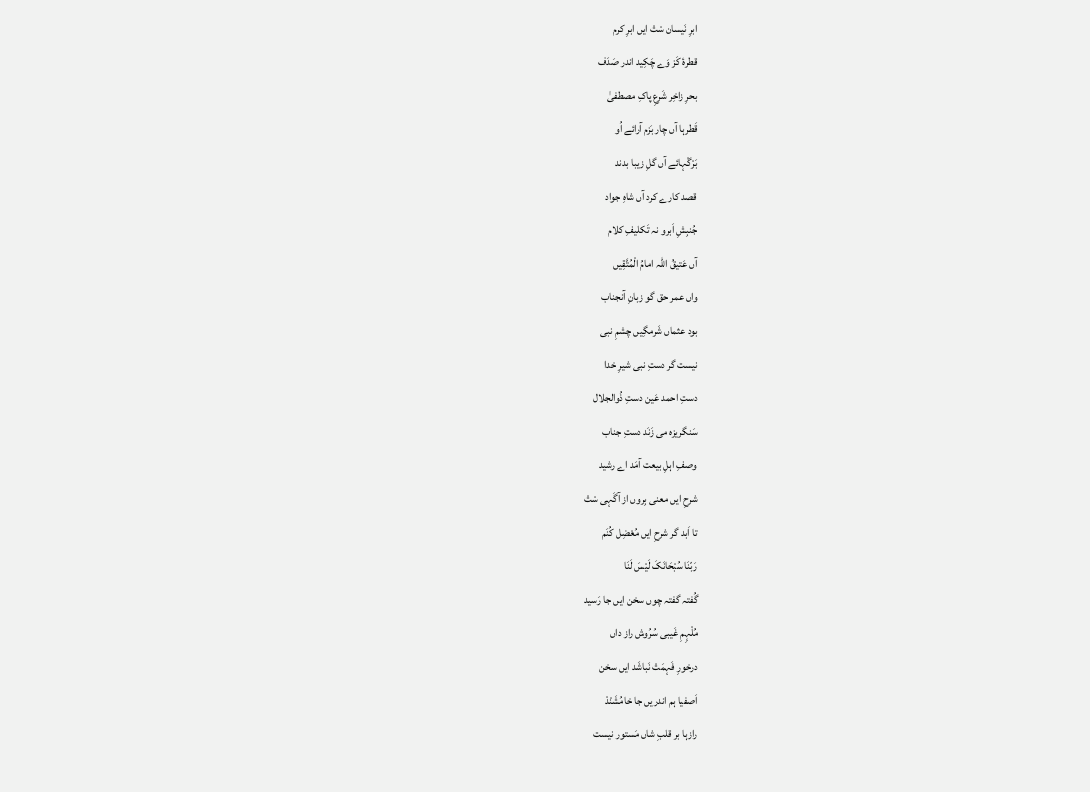ابرِ نَیسان سْتْ ایں ابرِ کرم
قطرۂ کَز وَے چَکِید اندر صَدَف
بحرِ زاخِر شَرعِ پاکِ مصطفیٰ
قَطرہا آں چار بَزم آرائے اُو
بَرْگْہائے آں گلِ زیبا بدند
قصد کارے کرد آں شاہِ جواد
جُنبِشِ اَبرو نہ تَکلیفِ کلام
آں عَتیقُ اللہ امامُ الْمُتَّقِیں
واں عمر حق گو زبانِ آنجناب
بود عثماں شَرمگِیں چشمِ نبی
نیست گر دستِ نبی شیرِ خدا
دستِ احمد عَین دستِ ذُوالجلال
سَنگریزہ می زَنَد دستِ جناب
وصفِ اہلِ بیعت آمَد اے رشید
شرحِ ایں معنی بِروں از آگَہی سْتْ
تا اَبد گر شرحِ ایں مُعْضِل کُنَم
رَبّنَا سُبْحَانَکَ لَیْسَ لَنَا
گُفتہ گفتہ چوں سخن ایں جا رَسید
مُلْہِمِ غَیبی سُرُوش راز داں
درخورِ فَہمَتْ نَباشَد ایں سخن
اَصفیا ہم اندریں جا خامُشَنْدْ
رازہا بر قلبِ شاں مَستور نیست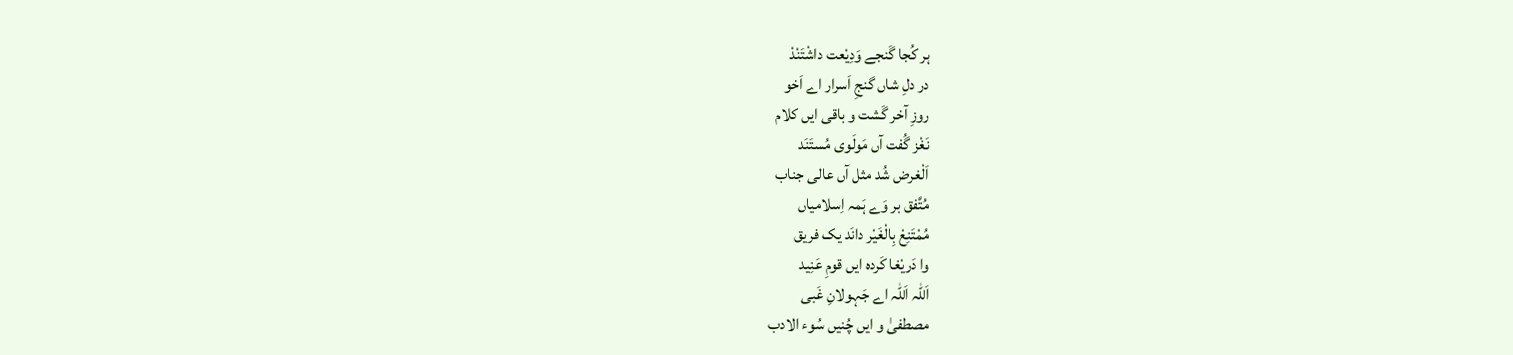ہر کُجا گَنجے وَدِیْعت داشْتَنْدْ
در دلِ شاں گنجِ اَسرار اے اَخو
روزِ آخر گَشت و باقی ایں کلام
نَغْز گُفت آں مَولَوی مُستَنَد
اَلْغرض شُد مثل آں عالی جناب
مُتَّفق بر وَے ہَمہ اِسلامیاں
مُمْتَنِعْ بِالْغَیْر دانَد یک فریق
وا دَریْغا کَردہ ایں قومِ عَنِید
اَللّٰہ اَللّٰہ اے جَہولانِ غَبی
مصطفیٰ و ایں چُنیں سُوء الادب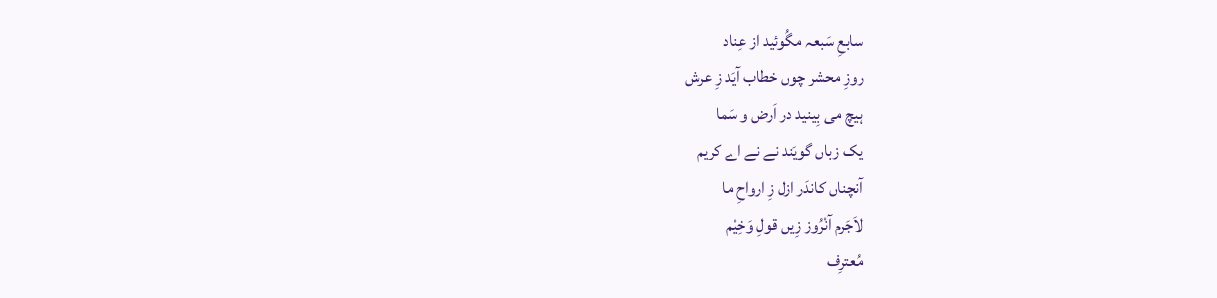سابعِ سَبعہ مگُوئید از عِناد
روزِ محشر چوں خطاب آیَد زِ عرش
ہیچ می بِینید در اَرض و سَما
یک زباں گویَند نے نے اے کریم
آنچناں کاندَر ازل زِ ارواحِ ما
لاَجَرم آنْرُوز زِیں قولِ وَخِیْم
مُعترِف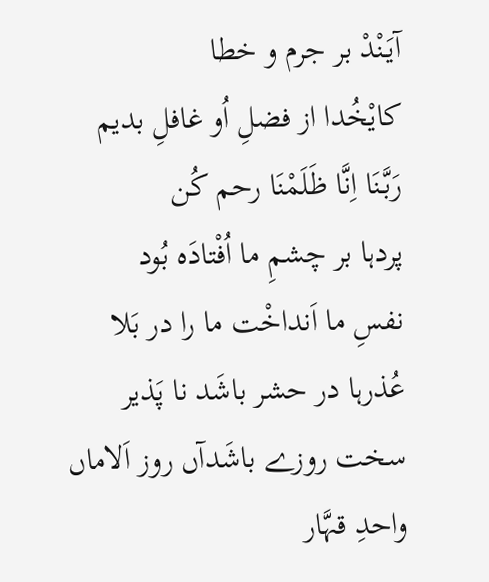آیَنْدْ بر جرم و خطا
کایْخُدا از فضلِ اُو غافلِ بدیم
رَبَّنَا اِنَّا ظَلَمْنَا رحم کُن
پردہا بر چشمِ ما اُفْتادَہ بُود
نفسِ ما اَنداخْت ما را در بَلا
عُذرہا در حشر باشَد نا پَذیر
سخت روزے باشَدآں روز اَلاماں
واحدِ قہَّار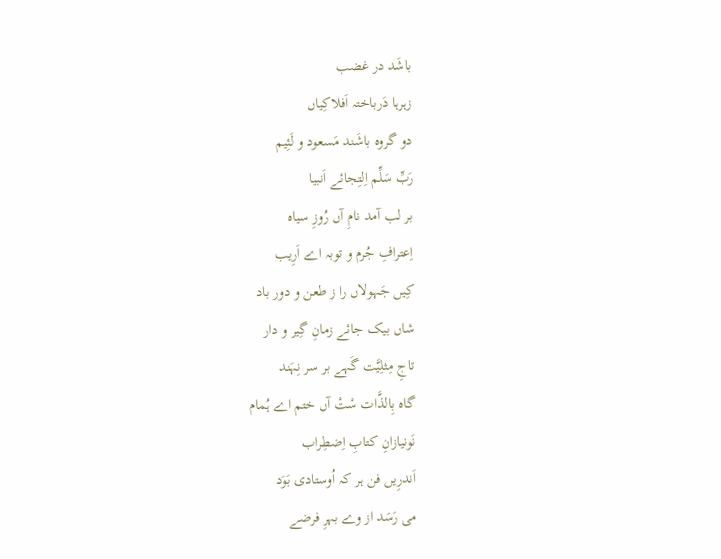باشَد در غضب
زہرہا دَرباختہ اَفلاکِیاں
دو گروہ باشَند مَسعود و لَئِیم
رَبِّ سَلِّم اِلتِجائے اَنبیا
بر لب آمد نامِ آں رُوزِ سیاہ
اِعترافِ جُرم و توبہ اے اَرِیب
کِیں جَہولاں را ز طعن و دور باد
شاں بیک جائے زمانِ گِیر و دار
تاجِ مِثلِیَّت گَہے بر سر نِہَند
گاہ بِالذَّات سْتْ آں ختم اے ہُمام
نَونیازانِ کتابِ اِضطِراب
اَندرِیں فن ہر کہ اُوستادی بَوَد
می رَسَد از وے بہرِ فرضے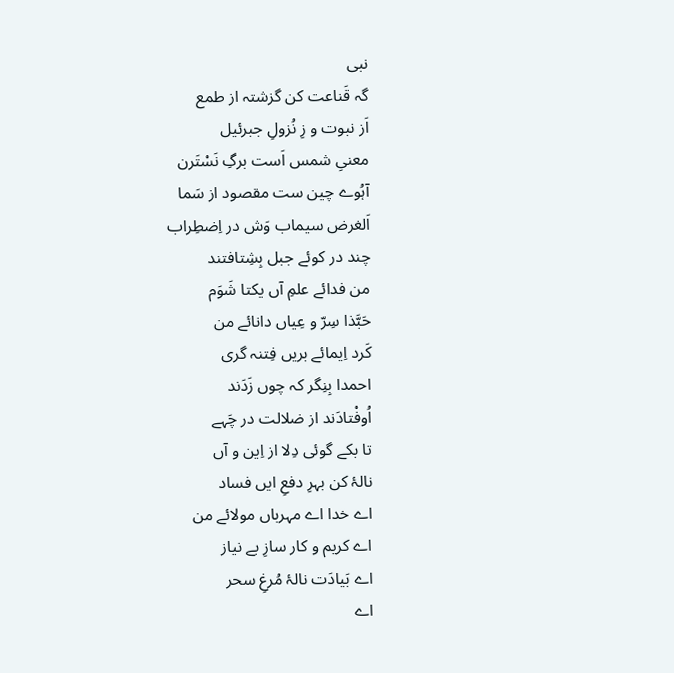نبی
گہ قَناعت کن گزشتہ از طمع
اَز نبوت و زِ نُزولِ جبرئیل
معنیِ شمس اَست برگِ نَسْتَرن
آہُوے چین ست مقصود از سَما
اَلغرض سیماب وَش در اِضطِراب
چند در کوئے جبل بِشِتافتند
من فدائے علمِ آں یکتا شَوَم
حَبَّذا سِرّ و عِیاں دانائے من
کَرد اِیمائے بریں فِتنہ گری
احمدا بِنِگر کہ چوں زَدَند
اُوفْتادَند از ضلالت در چَہے
تا بکے گوئی دِلا از اِین و آں
نالۂ کن بہرِ دفعِ ایں فساد
اے خدا اے مہرباں مولائے من
اے کریم و کار سازِ بے نیاز
اے بَیادَت نالۂ مُرغِ سحر
اے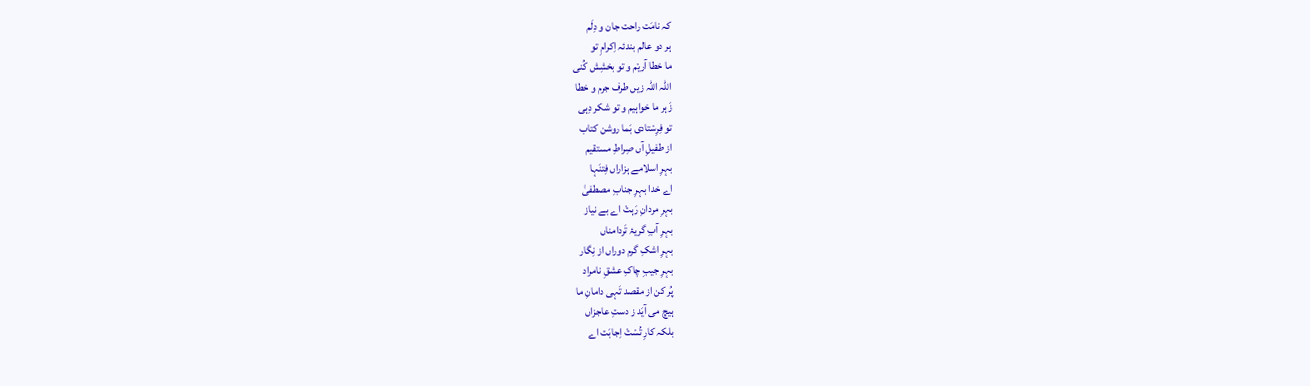کہ نامَت راحت جان و دِلَم
ہر دو عالم بندئہ اِکرامِ تو
ما خطا آریْم و تو بخشِش کُنی
اللہ اللہ زیں طرف جرم و خطا
زَہر ما خواہیم و تو شکر دِہی
تو فِرِسْتادی بَما روشن کتاب
از طفیلِ آں صِراطِ مستقیم
بہرِ اسلامے ہزاراں فِتنَہا
اے خدا بہرِ جنابِ مصطفیٰ
بہرِ مردانِ رَہتْ اے بے نیاز
بہرِ آبِ گریۂ تَردامناں
بہرِ اشکِ گرم دوراں از نِگار
بہرِ جیبِ چاکِ عشقِ نامراد
پُر کن از مقصد تَہی دامانِ ما
ہیچ می آیَد ز دستِ عاجزاں
بلکہ کارِ تُسْتْ اِجابَت اے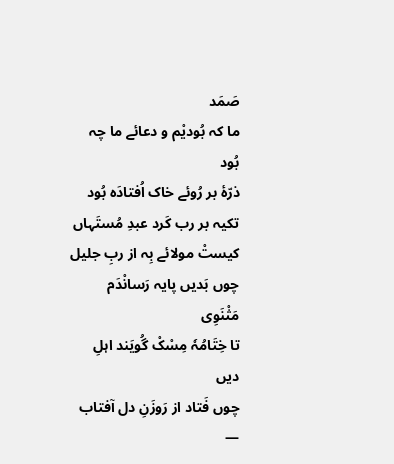صَمَد
ما کہ بُودیْم و دعائے ما چہ بُود
ذرّۂ بر رُوئے خاک اُفتادَہ بُود
تکیہ بر رب کَرد عبدِ مُستَہاں
کیستْ مولائے بِہ از ربِ جلیل
چوں بَدیں پایہ رَسانْدَم مَثْنَوِی
تا خِتَامُہٗ مِسْکْ گُویَند اہلِ دیں
چوں فَتاد از رَوزَنِ دل آفتاب
—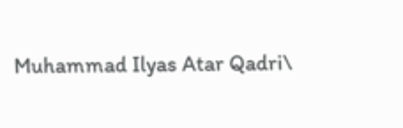Muhammad Ilyas Atar Qadri\